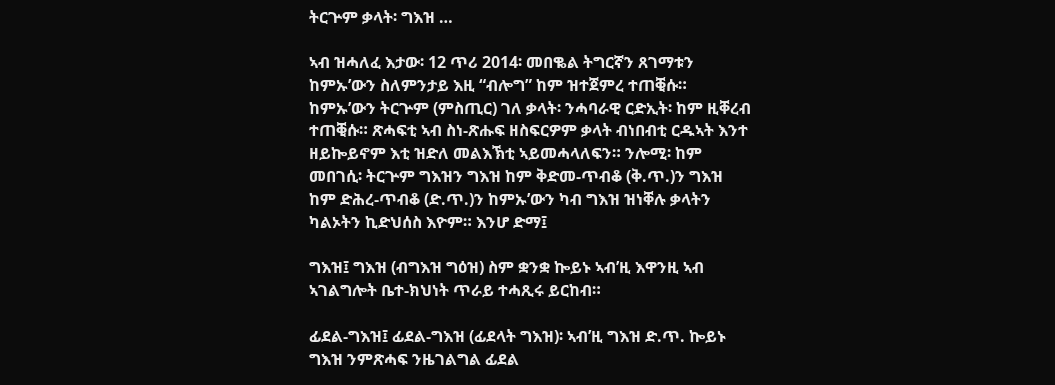ትርጕም ቃላት፡ ግእዝ …

ኣብ ዝሓለፈ እታው፡ 12 ጥሪ 2014፡ መበቈል ትግርኛን ጸገማቱን ከምኡ’ውን ስለምንታይ እዚ “ብሎግ” ከም ዝተጀምረ ተጠቒሱ። ከምኡ’ውን ትርጕም (ምስጢር) ገለ ቃላት፡ ንሓባራዊ ርድኢት፡ ከም ዚቐረብ ተጠቒሱ። ጽሓፍቲ ኣብ ስነ-ጽሑፍ ዘስፍርዎም ቃላት ብነበብቲ ርዱኣት እንተ ዘይኰይኖም እቲ ዝድለ መልእኽቲ ኣይመሓላለፍን። ንሎሚ፡ ከም መበገሲ፡ ትርጕም ግእዝን ግእዝ ከም ቅድመ-ጥብቆ (ቅ.ጥ.)ን ግእዝ ከም ድሕረ-ጥብቆ (ድ.ጥ.)ን ከምኡ’ውን ካብ ግእዝ ዝነቐሉ ቃላትን ካልኦትን ኪድህሰስ እዮም። እንሆ ድማ፤

ግእዝ፤ ግእዝ (ብግእዝ ግዕዝ) ስም ቋንቋ ኰይኑ ኣብ’ዚ እዋንዚ ኣብ ኣገልግሎት ቤተ-ክህነት ጥራይ ተሓጺሩ ይርከብ።

ፊደል-ግእዝ፤ ፊደል-ግእዝ (ፊደላት ግእዝ)፡ ኣብ’ዚ ግእዝ ድ.ጥ. ኰይኑ ግእዝ ንምጽሓፍ ንዜገልግል ፊደል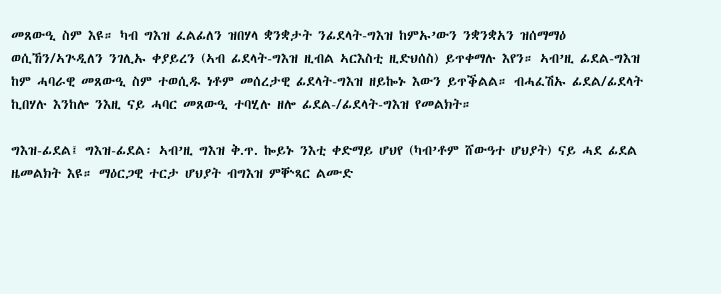መጸውዒ ስም እዩ። ካብ ግእዝ ፈልፊለን ዝበሃላ ቋንቋታት ንፊደላት-ግእዝ ከምኡ’ውን ንቋንቋአን ዝሰማማዕ ወሲኸን/ኣጕዲለን ንገሊኡ ቀያይረን (ኣብ ፊደላት-ግእዝ ዚብል ኣርእስቲ ዚድህሰስ) ይጥቀማሉ እየን። ኣብ’ዚ ፊደል-ግእዝ ከም ሓባራዊ መጸውዒ ስም ተወሲዱ ነቶም መሰረታዊ ፊደላት-ግእዝ ዘይኰኑ እውን ይጥቕልል። ብሓፈሽኡ ፊደል/ፊደላት ኪበሃሉ እንከሎ ንእዚ ናይ ሓባር መጸውዒ ተባሂሉ ዘሎ ፊደል-/ፊደላት-ግእዝ የመልክት።

ግእዝ-ፊደል፤ ግእዝ-ፊደል፡ ኣብ’ዚ ግእዝ ቅ.ጥ. ኰይኑ ንእቲ ቀድማይ ሆህየ (ካብ’ቶም ሸውዓተ ሆህያት) ናይ ሓደ ፊደል ዜመልክት እዩ። ማዕርጋዊ ተርታ ሆህያት ብግእዝ ምቝጻር ልሙድ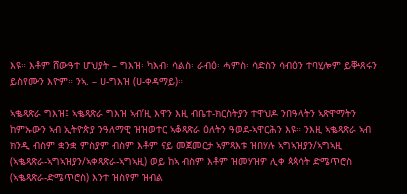እዩ። እቶም ሸውዓተ ሆህያት – ግእዝ፡ ካእብ፡ ሳልስ፡ ራብዕ፡ ሓምስ፡ ሳድስን ሳብዕን ተባሂሎም ይቝጸሩን ይስየሙን እዮም። ንኣ. – ሀ-ግእዝ (ሀ-ቀዳማይ)።

ኣቈጻጽራ ግእዝ፤ ኣቈጻጽራ ግእዝ ኣብ’ዚ እዋን እዚ ብቤተ-ክርስትያን ተዋህዶ ንበዓላትን ኣጽዋማትን ከምኡውን ኣብ ኢትዮጵያ ንዓለማዊ ዝዝወተር ኣቆጻጽራ ዕለትን ዓወደ-ኣዋርሕን እዩ። ንእዚ ኣቈጻጽራ ኣብ ክንዲ ብስም ቋንቋ ምስያም ብስም እቶም ናይ መጀመርታ ኣምጻእቱ ዝበሃሉ ኣግኣዝያን/ኣግኣዚ (ኣቈጻጽራ-ኣግኣዝያን/ኣቀጻጽራ-ኣግኣዚ) ወይ ከኣ ብስም እቶም ዝመሃዝዎ ሊቀ ጳጳሳት ድሜጥሮስ (ኣቈጻጽራ-ድሜጥሮስ) እንተ ዝስየም ዝብል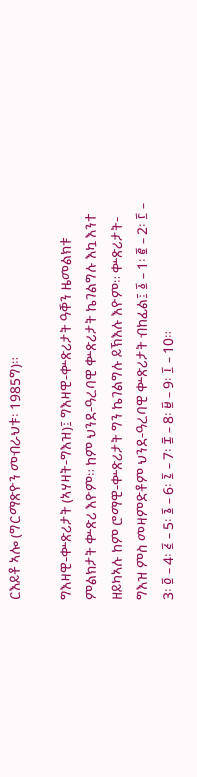ርእይቶ ኣሎ (ግርማጽዮን መብራህቱ፡ 1985ግ)።

ግእዛዊ-ቍጽሪታት (ኣሃዛት-ግእዝ)፤ ግእዛዊ-ቍጽሪታት ዓቐን ዜመልክቱ ምልክታት ቍጽሪ እዮም። ከም ህንደ-ዓረባዊ ቍጽሪታት ኬገልግሉ እኳ እንተ ዘይካኣሉ ከም ሮማዊ-ቍጽሪታት ግን ኬገልግሉ ይኽእሉ እዮም። ቍጽሪታት-ግእዝ ምስ መዛምድቶም ህንደ-ዓረባዊ ቍጽሪታት ብከፊል፤ ፩ – 1፡ ፪ – 2፡ ፫ – 3፡ ፬ – 4፡ ፭ – 5፡ ፮ – 6፡ ፯ – 7፡ ፰ – 8፡ ፱ – 9፡ ፲ – 10።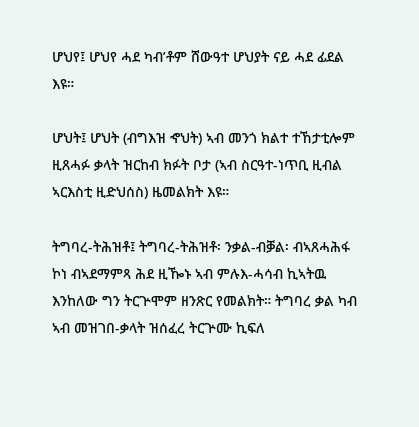ሆህየ፤ ሆህየ ሓደ ካብ’ቶም ሸውዓተ ሆህያት ናይ ሓደ ፊደል እዩ።

ሆህት፤ ሆህት (ብግእዝ ኆህት) ኣብ መንጎ ክልተ ተኸታቲሎም ዚጸሓፉ ቃላት ዝርከብ ክፉት ቦታ (ኣብ ስርዓተ-ነጥቢ ዚብል ኣርእስቲ ዚድህሰስ) ዜመልክት እዩ።

ትግባረ-ትሕዝቶ፤ ትግባረ-ትሕዝቶ፡ ንቃል-ብቓል፡ ብኣጸሓሕፋ ኮነ ብኣደማምጻ ሕደ ዚዀኑ ኣብ ምሉእ-ሓሳብ ኪኣትዉ እንከለው ግን ትርጕሞም ዘንጽር የመልክት። ትግባረ ቃል ካብ ኣብ መዝገበ-ቃላት ዝሰፈረ ትርጕሙ ኪፍለ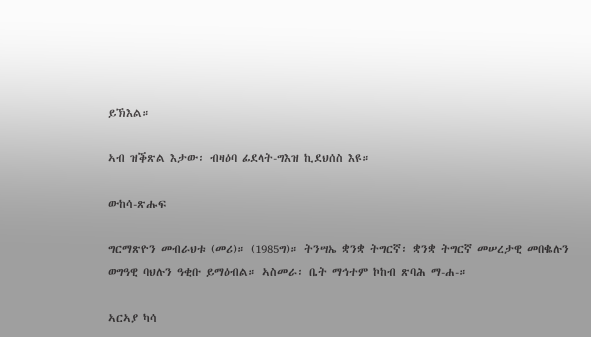ይኽእል።

ኣብ ዝቕጽል እታው፡ ብዛዕባ ፊደላት-ግእዝ ኪደህሰስ እዩ።

ውከሳ-ጽሑፍ

ግርማጽዮን መብራህቱ (መሪ)። (1985ግ)። ትንሣኤ ቋንቋ ትግርኛ፡ ቋንቋ ትግርኛ መሠረታዊ መበቈሉን ወግዓዊ ባህሉን ዓቂቡ ይማዕብል። ኣስመራ፡ ቤት ማኅተም ኮከብ ጽባሕ ማ-ሐ-።

ኣርኣያ ካሳ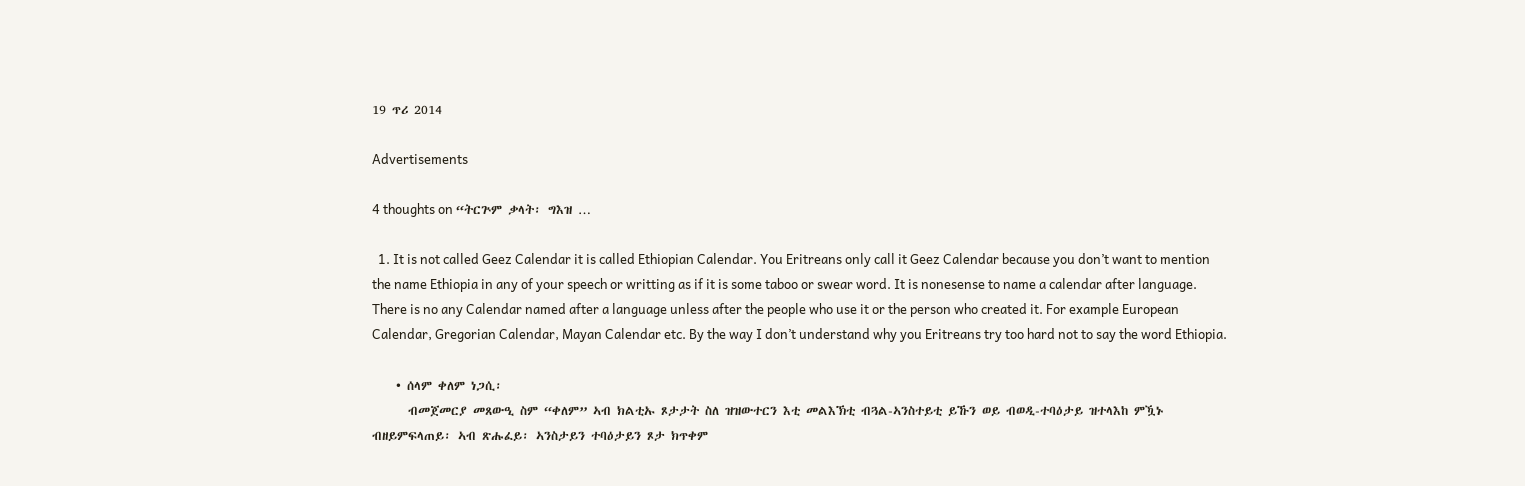19 ጥሪ 2014

Advertisements

4 thoughts on “ትርጕም ቃላት፡ ግእዝ …

  1. It is not called Geez Calendar it is called Ethiopian Calendar. You Eritreans only call it Geez Calendar because you don’t want to mention the name Ethiopia in any of your speech or writting as if it is some taboo or swear word. It is nonesense to name a calendar after language. There is no any Calendar named after a language unless after the people who use it or the person who created it. For example European Calendar, Gregorian Calendar, Mayan Calendar etc. By the way I don’t understand why you Eritreans try too hard not to say the word Ethiopia.

    • ሰላም ቀለም ነጋሲ፡
      ብመጀመርያ መጸውዒ ስም “ቀለም” ኣብ ክልቲኡ ጾታታት ስለ ዝዝውተርን እቲ መልእኽቲ ብጓል-ኣንስተይቲ ይኹን ወይ ብወዲ-ተባዕታይ ዝተላእከ ምዃኑ ብዘይምፍላጠይ፡ ኣብ ጽሑፈይ፡ ኣንስታይን ተባዕታይን ጾታ ክጥቀም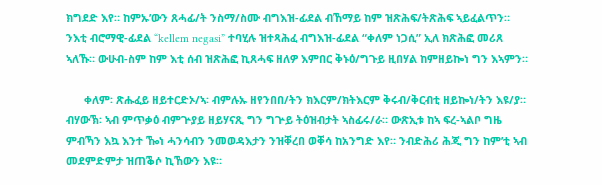ክግደድ እየ። ከምኡ’ውን ጸሓፊ/ት ንስማ/ስሙ ብግእዝ-ፊደል ብኸማይ ከም ዝጽሕፍ/ትጽሕፍ ኣይፈልጥን። ንእቲ ብሮማዊ-ፊደል “kellem negasi” ተባሂሉ ዝተጻሕፈ ብግእዝ-ፊደል “ቀለም ነጋሲ” ኢለ ክጽሕፎ መሪጸ ኣለኹ። ውሁብ-ስም ከም እቲ ሰብ ዝጽሕፎ ኪጸሓፍ ዘለዎ እምበር ቅኑዕ/ግጉይ ዚበሃል ከምዘይኰነ ግን እኣምን።

      ቀለም፡ ጽሑፈይ ዘይተርድኦ/ኣ፡ ብምሉኡ ዘየንበበ/ትን ክእርም/ክትእርም ቅሩብ/ቅርብቲ ዘይኰነ/ትን እዩ/ያ። ብሃውኽ፡ ኣብ ምጥቃዕ ብምጕያይ ዘይሃናጺ ግን ግጕይ ትዕዝብታት ኣስፊሩ/ራ። ውጽኢቱ ከኣ ፍረ-ኣልቦ ግዜ ምብኻን እኳ እንተ ዀነ ሓንሳብን ንመወዳእታን ንዝቐረበ ወቐሳ ከአንግድ እየ። ንብድሕሪ ሕጂ ግን ከም’ቲ ኣብ መደምድምታ ዝጠቕሶ ኪኸውን እዩ።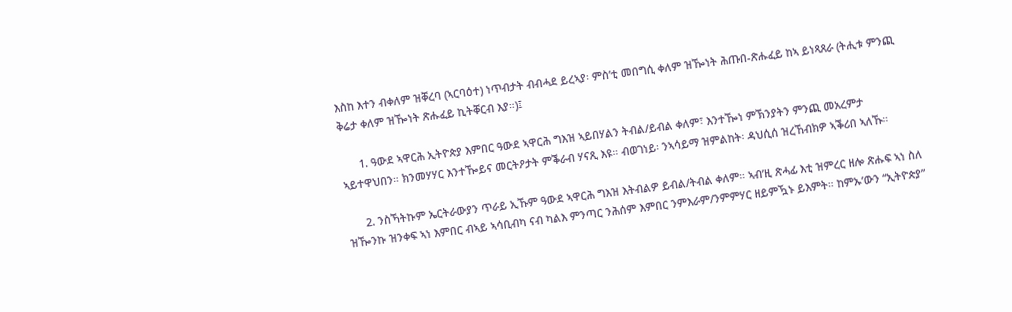እስከ እተን ብቀለም ዝቐረባ (ኣርባዕተ) ነጥብታት ብብሓደ ይረኣያ፡ ምስ’ቲ መበግሲ ቀለም ዝዀነት ሕጡበ-ጽሑፈይ ከኣ ይነጻጸራ (ትሒቱ ምንጪ ቅሬታ ቀለም ዝዀነት ጽሑፈይ ኪትቐርብ እያ።)፤

      1. ዓውደ ኣዋርሕ ኢትዮጵያ እምበር ዓውደ ኣዋርሕ ግእዝ ኣይበሃልን ትብል/ይብል ቀለም፣ እንተዀነ ምኽንያትን ምንጪ መአረምታ ኣይተዋህበን። ክንመሃሃር እንተዀይና መርትዖታት ምቕራብ ሃናጺ እዩ። ብወገነይ፡ ንኣሳይማ ዝምልከት፡ ዳህሲሰ ዝረኸብክዎ ኣቕሪበ ኣለኹ።

      2. ንስኻትኩም ኤርትራውያን ጥራይ ኢኹም ዓውደ ኣዋርሕ ግእዝ እትብልዎ ይብል/ትብል ቀለም። ኣብ’ዚ ጽሓፊ እቲ ዝምረር ዘሎ ጽሑፍ ኣነ ስለ ዝዀንኩ ዝንቀፍ ኣነ እምበር ብኣይ ኣሳቢብካ ናብ ካልእ ምንጣር ንሕሰም እምበር ንምእራም/ንምምሃር ዘይምዃኑ ይእምት። ከምኡ’ውን “ኢትዮጵያ”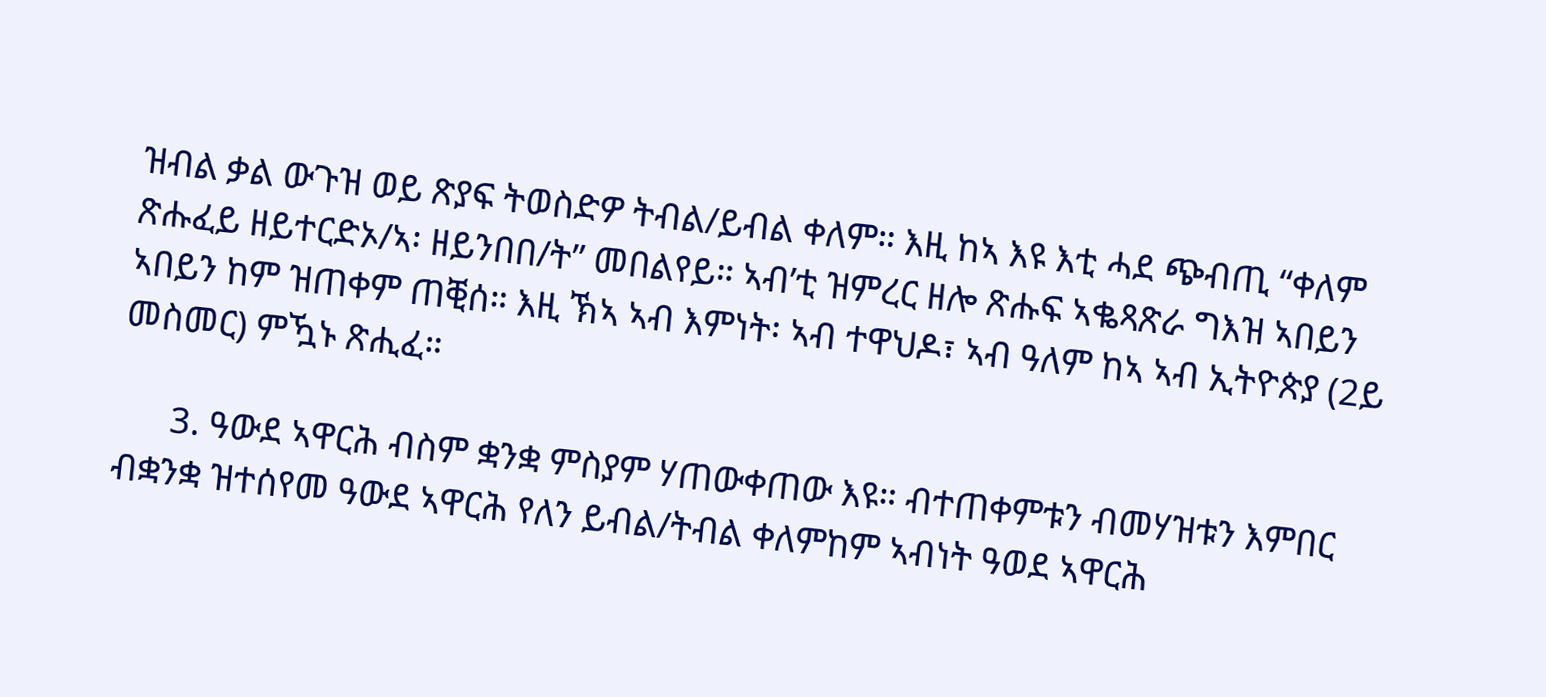ዝብል ቃል ውጉዝ ወይ ጽያፍ ትወስድዎ ትብል/ይብል ቀለም። እዚ ከኣ እዩ እቲ ሓደ ጭብጢ “ቀለም ጽሑፈይ ዘይተርድኦ/ኣ፡ ዘይንበበ/ት” መበልየይ። ኣብ’ቲ ዝምረር ዘሎ ጽሑፍ ኣቈጻጽራ ግእዝ ኣበይን ኣበይን ከም ዝጠቀም ጠቒሰ። እዚ ኽኣ ኣብ እምነት፡ ኣብ ተዋህዶ፣ ኣብ ዓለም ከኣ ኣብ ኢትዮጵያ (2ይ መስመር) ምዃኑ ጽሒፈ።

      3. ዓውደ ኣዋርሕ ብስም ቋንቋ ምስያም ሃጠውቀጠው እዩ። ብተጠቀምቱን ብመሃዝቱን እምበር ብቋንቋ ዝተሰየመ ዓውደ ኣዋርሕ የለን ይብል/ትብል ቀለምከም ኣብነት ዓወደ ኣዋርሕ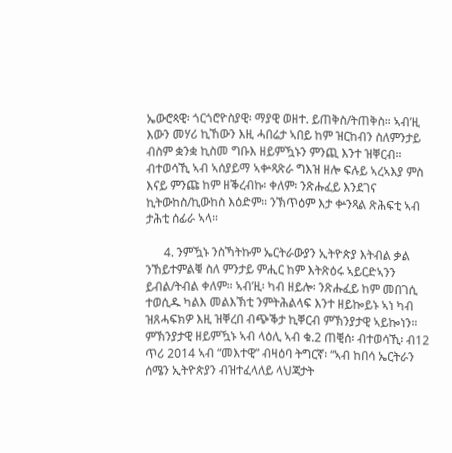ኤውሮጳዊ፡ ጎርጎሮዮስያዊ፡ ማያዊ ወዘተ. ይጠቅስ/ትጠቅስ። ኣብ’ዚ እውን መሃሪ ኪኸውን እዚ ሓበሬታ ኣበይ ከም ዝርከብን ስለምንታይ ብስም ቋንቋ ኪስመ ግቡእ ዘይምዃኑን ምንጪ እንተ ዝቐርብ። ብተወሳኺ ኣብ ኣሰያይማ ኣቍጻጽራ ግእዝ ዘሎ ፍሉይ ኣረኣእያ ምስ እናይ ምንጩ ከም ዘቕረብኩ፡ ቀለም፡ ንጽሑፈይ እንደገና ኪትውከስ/ኪውከስ እዕድም። ንኽጥዕም እታ ቍንጻል ጽሕፍቲ ኣብ ታሕቲ ሰፊራ ኣላ።

      4. ንምዃኑ ንስኻትኩም ኤርትራውያን ኢትዮጵያ እትብል ቃል ንኸይተምልቑ ስለ ምንታይ ምሒር ከም እትጽዕሩ ኣይርድኣንን ይብል/ትብል ቀለም። ኣብ’ዚ፡ ካብ ዘይሎ፡ ንጽሑፈይ ከም መበገሲ ተወሲዱ ካልእ መልእኽቲ ንምትሕልላፍ እንተ ዘይኰይኑ ኣነ ካብ ዝጸሓፍክዎ እዚ ዝቐረበ ብጭቕታ ኪቐርብ ምኽንያታዊ ኣይኰነን። ምኽንያታዊ ዘይምዃኑ ኣብ ላዕሊ ኣብ ቁ.2 ጠቒሰ፡ ብተወሳኺ፡ ብ12 ጥሪ 2014 ኣብ “መእተዊ” ብዛዕባ ትግርኛ፡ “ኣብ ከበሳ ኤርትራን ሰሜን ኢትዮጵያን ብዝተፈላለይ ላህጃታት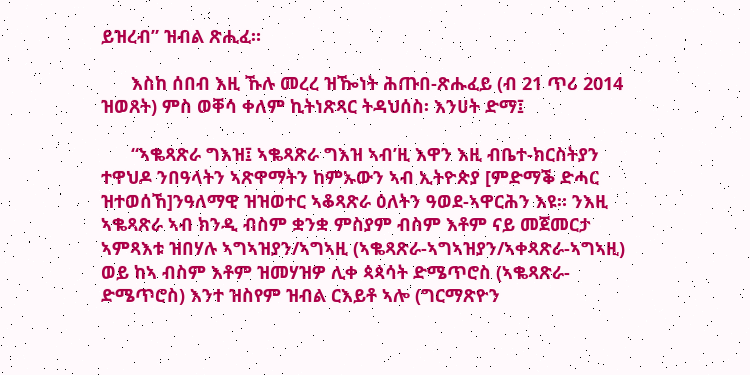ይዝረብ” ዝብል ጽሒፈ።

      እስከ ሰበብ እዚ ኹሉ መረረ ዝዀነት ሕጡበ-ጽሑፈይ (ብ 21 ጥሪ 2014 ዝወጸት) ምስ ወቐሳ ቀለም ኪትነጽጻር ትዳህሰስ፡ እንሀት ድማ፤

      “ኣቈጻጽራ ግእዝ፤ ኣቈጻጽራ ግእዝ ኣብ’ዚ እዋን እዚ ብቤተ-ክርስትያን ተዋህዶ ንበዓላትን ኣጽዋማትን ከምኡውን ኣብ ኢትዮጵያ [ምድማቕ ድሓር ዝተወሰኸ]ንዓለማዊ ዝዝወተር ኣቆጻጽራ ዕለትን ዓወደ-ኣዋርሕን እዩ። ንእዚ ኣቈጻጽራ ኣብ ክንዲ ብስም ቋንቋ ምስያም ብስም እቶም ናይ መጀመርታ ኣምጻእቱ ዝበሃሉ ኣግኣዝያን/ኣግኣዚ (ኣቈጻጽራ-ኣግኣዝያን/ኣቀጻጽራ-ኣግኣዚ) ወይ ከኣ ብስም እቶም ዝመሃዝዎ ሊቀ ጳጳሳት ድሜጥሮስ (ኣቈጻጽራ-ድሜጥሮስ) እንተ ዝስየም ዝብል ርእይቶ ኣሎ (ግርማጽዮን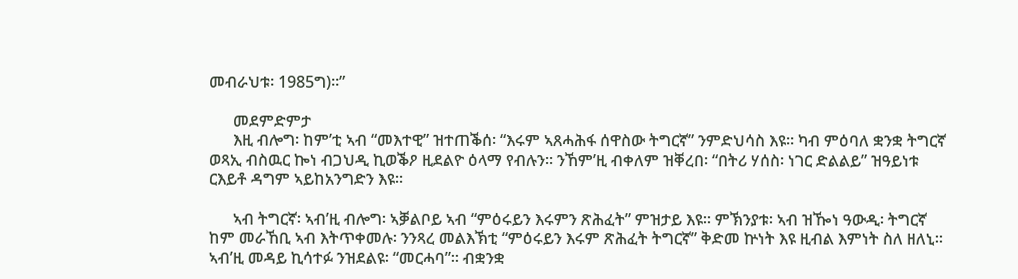መብራህቱ፡ 1985ግ)።”

      መደምድምታ
      እዚ ብሎግ፡ ከም’ቲ ኣብ “መእተዊ” ዝተጠቕሰ፡ “እሩም ኣጸሓሕፋ ሰዋስው ትግርኛ” ንምድህሳስ እዩ። ካብ ምዕባለ ቋንቋ ትግርኛ ወጻኢ ብስዉር ኰነ ብጋህዲ ኪወቕዖ ዚደልዮ ዕላማ የብሉን። ንኸም’ዚ ብቀለም ዝቐረበ፡ “በትሪ ሃሰስ፡ ነገር ድልልይ” ዝዓይነቱ ርእይቶ ዳግም ኣይከአንግድን እዩ።

      ኣብ ትግርኛ፡ ኣብ’ዚ ብሎግ፡ ኣቓልቦይ ኣብ “ምዕሩይን እሩምን ጽሕፈት” ምዝታይ እዩ። ምኽንያቱ፡ ኣብ ዝዀነ ዓውዲ፡ ትግርኛ ከም መራኸቢ ኣብ እትጥቀመሉ፡ ንንጻረ መልእኽቲ “ምዕሩይን እሩም ጽሕፈት ትግርኛ” ቅድመ ኵነት እዩ ዚብል እምነት ስለ ዘለኒ። ኣብ’ዚ መዳይ ኪሳተፉ ንዝደልዩ፡ “መርሓባ”። ብቋንቋ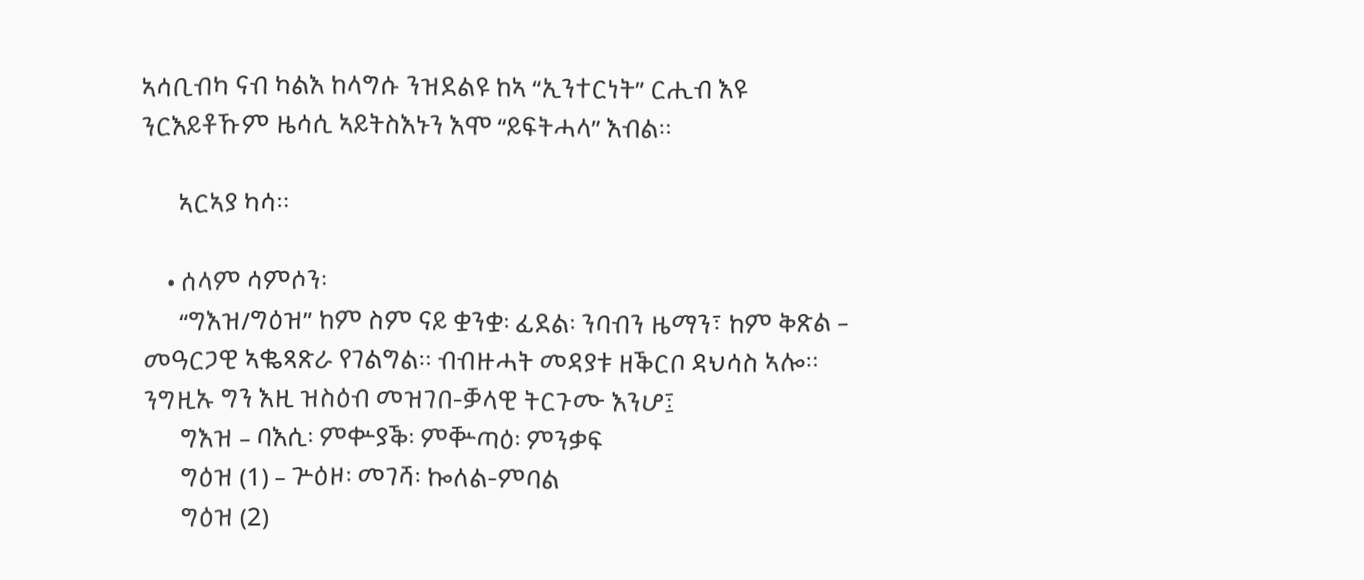ኣሳቢብካ ናብ ካልእ ከላግሱ ንዝደልዩ ከኣ “ኢንተርነት” ርሒብ እዩ ንርእይቶኹም ዜሳሲ ኣይትስእኑን እሞ “ይፍትሓላ” እብል።

      ኣርኣያ ካሳ።

    • ሰላም ሳምሶን፡
      “ግእዝ/ግዕዝ” ከም ስም ናይ ቋንቋ፡ ፊደል፡ ንባብን ዜማን፣ ከም ቅጽል – መዓርጋዊ ኣቈጻጽራ የገልግል። ብብዙሓት መዳያቱ ዘቕርቦ ዳህሳስ ኣሎ። ንግዚኡ ግን እዚ ዝስዕብ መዝገበ-ቓላዊ ትርጉሙ እንሆ፤
      ግእዝ – ባእሲ፡ ምቍያቕ፡ ምቝጣዕ፡ ምንቃፍ
      ግዕዝ (1) – ጕዕዞ፡ መገሻ፡ ኰለል-ምባል
      ግዕዝ (2)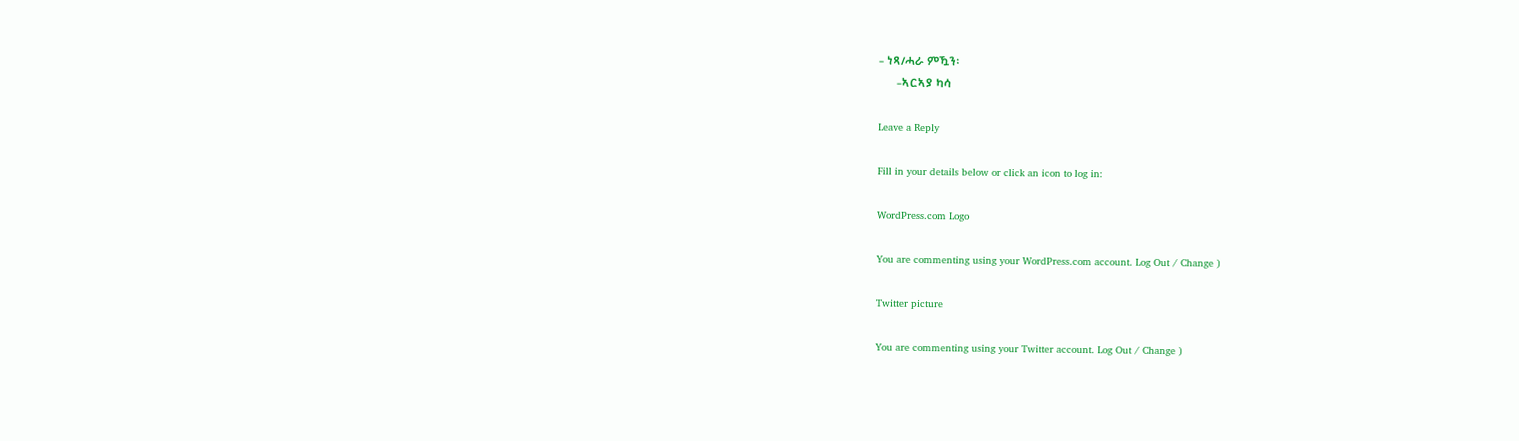– ነጻ/ሓራ ምዃን፡
      –ኣርኣያ ካሳ

Leave a Reply

Fill in your details below or click an icon to log in:

WordPress.com Logo

You are commenting using your WordPress.com account. Log Out / Change )

Twitter picture

You are commenting using your Twitter account. Log Out / Change )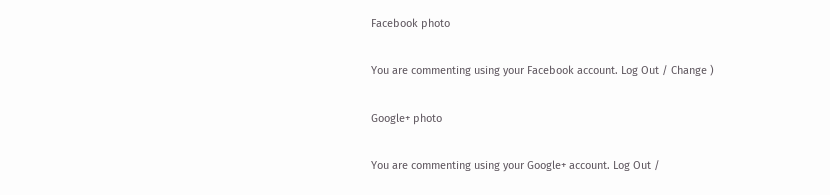Facebook photo

You are commenting using your Facebook account. Log Out / Change )

Google+ photo

You are commenting using your Google+ account. Log Out /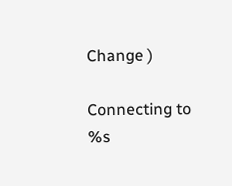Change )

Connecting to %s